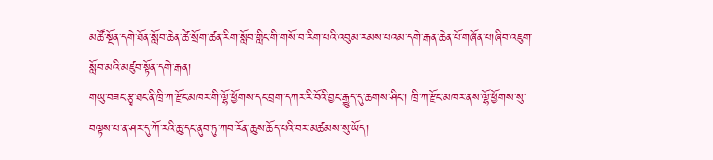མཚོ་སྔོན་དགེ་ཐོན་སློབ་ཆེན་ཚེ་སྲོག་ཚན་རིག་སློབ་གླིང་གི་གསོ་བ་རིག་པའི་འབུམ་རམས་པའམ་དགེ་རྒན་ཆེན་པོ་གཞོན་པ།ཞིབ་འཇུག་སློབ་མའི་མཛུབ་སྟོན་དགེ་རྒན།
གཡུ་བཟང་རྩྭ་ཐང་ནི་ཁྲི་ཀ་རྫོང་མཁར་གི་ལྷོ་ཕྱོགས་དང་བྲག་དཀར་རི་བོའི་བྱང་རྒྱུད་དུ་ཆགས་ཤིང་། ཁྲི་ཀ་རྫོང་མཁར་ནས་ལྷོ་ཕྱོགས་སུ་བལྟས་པ་ན་ཤར་དུ་ཀོ་རའི་ཆུ་དང་ནུབ་ཏུ་ཀབ་རོན་ཆུས་ཆོད་པའི་བར་མཚམས་སུ་ཡོད།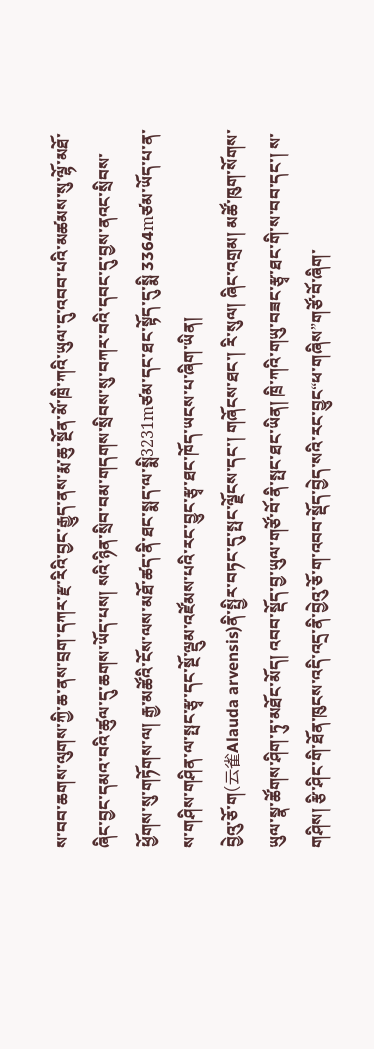ས་བབ་ཆགས་ལུགས་ཀྱི་ཆ་ནས་བྲག་དཀར་རྫ་རིའི་བྱང་རྒྱུད་ནས་རྨ་ཆུ་སྔོན་མོ་ཁྲི་ཀའི་ཡུལ་དུ་འབབ་པའི་མཚམས་སུ་ལྷོ་མཐོ་ཞིང་བྱང་དམའ་བའི་ཚུལ་དུ་ཆགས་ཡོད་པས། སའི་ཉིན་སྲིབ་བམ་གདགས་སྲིབས་སུ་བཀར་བའི་དབང་དུ་བྱས་ནའང་སྲིབས་ཕྱོགས་སུ་གཏོགས་ལ། རྒྱ་མཚོའི་ངོས་ལས་མཐོ་ཚད་ནི་ཐང་སྨད་ལ་སྨི3231mཙམ་དང་ཐང་སྟོད་དུ་སྨི 3364mཙམ་ཡོད་པ་ན་ས་གཤིས་གཤིན་ལ་སྤང་རྩྭ་དང་སྔོ་ལྡུམ་འཛོམས་པའི་རང་བྱུང་རྩྭ་ཐང་ཁོད་ཡངས་པ་ཞིག་ཡིན།
བྱེའུ་ཅོ་ག(云雀Alauda arvensis)ནི་སྤྱིར་བཏང་དུ་སྤང་ལྗོངས་དང་། གཞོངས་ཐང་། རི་སུལ། ཞིང་འགྲམ། མཚོ་ཁུག་སོགས་ཡུལ་སྣ་ཚོགས་ཤིག་ཏུ་མཐོང་མོད། འབབ་སྡོད་བྱ་ཡུལ་གཙོ་བོ་ནི་སྤང་ཐང་ཡིན། ཁྲི་ཀའི་གཡུ་བཟང་རྩྭ་ཐང་གི་ས་བབ་དང་། ས་གཤིས། རྩི་ཤིང་གི་ཐོན་ཁུངས་འདི་འདྲ་ནི་བྱེའུ་ཅོ་ག་འབབ་སྡོད་བྱེད་སའི་རང་བྱུང“ཕ་གཞིས”གཙོ་བོ་ཞིག་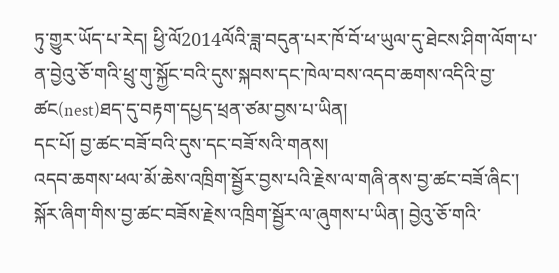ཏུ་གྱུར་ཡོད་པ་རེད། ཕྱི་ལོ2014ལོའི་ཟླ་བདུན་པར་ཁོ་བོ་ཕ་ཡུལ་དུ་ཐེངས་ཤིག་ལོག་པ་ན་བྱེའུ་ཅོ་གའི་ཕྲུ་གུ་སྐྱོང་བའི་དུས་སྐབས་དང་ཁེལ་བས་འདབ་ཆགས་འདིའི་བྱ་ཚང(nest)ཐད་དུ་བརྟག་དཔྱད་ཕྲན་ཙམ་བྱས་པ་ཡིན།
དང་པོ། བྱ་ཚང་བཟོ་བའི་དུས་དང་བཟོ་སའི་གནས།
འདབ་ཆགས་ཕལ་མོ་ཆེས་འཁྲིག་སྦྱོར་བྱས་པའི་རྗེས་ལ་གཞི་ནས་བྱ་ཚང་བཟོ་ཞིང་། སྐོར་ཞིག་གིས་བྱ་ཚང་བཟོས་རྗེས་འཁྲིག་སྦྱོར་ལ་ཞུགས་པ་ཡིན། བྱེའུ་ཅོ་གའི་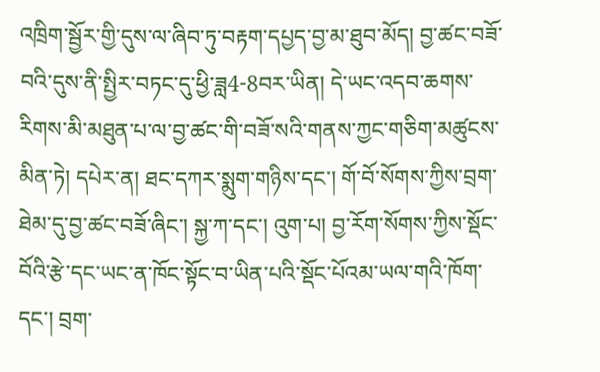འཁྲིག་སྦྱོར་གྱི་དུས་ལ་ཞིབ་ཏུ་བརྟག་དཔྱད་བྱ་མ་ཐུབ་མོད། བྱ་ཚང་བཟོ་བའི་དུས་ནི་སྤྱིར་བཏང་དུ་ཕྱི་ཟླ4-8བར་ཡིན། དེ་ཡང་འདབ་ཆགས་རིགས་མི་མཐུན་པ་ལ་བྱ་ཚང་གི་བཟོ་སའི་གནས་ཀྱང་གཅིག་མཚུངས་མིན་ཏེ། དཔེར་ན། ཐང་དཀར་སྨུག་གཉིས་དང་། གོ་བོ་སོགས་ཀྱིས་བྲག་ཐེམ་དུ་བྱ་ཚང་བཟོ་ཞིང་། སྐྱ་ཀ་དང་། འུག་པ། བྱ་རོག་སོགས་ཀྱིས་སྡོང་བོའི་རྩེ་དང་ཡང་ན་ཁོང་སྟོང་བ་ཡིན་པའི་སྡོང་པོའམ་ཡལ་གའི་ཁོག་དང་། བྲག་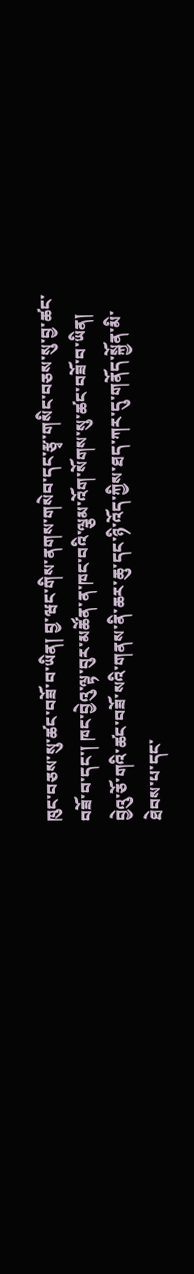ཁུང་བཅས་སུ་ཚང་བཟོ་བ་ཡིན། བྱ་ཝང་གིས་ནགས་གསེབ་དང་རྩྭ་གསིང་བཅས་སུ་བྱ་ཚང་བཟོ་བ་དང་། ཁང་བྱེའུ་ལྟ་བུར་མཚོན་ན་ཁང་བའི་ལྕམ་འོག་སོགས་སུ་ཚང་བཟོ་བ་ཡིན། བྱེའུ་ཅོ་གའི་ཚང་བཟོ་སའི་གནས་ནི་ཆར་ཆུ་དང་ཉི་འོད་ཀྱིས་ཐད་ཀར་དུ་གནོད་སྐྱོན་མི་ཐེབས་པ་དང་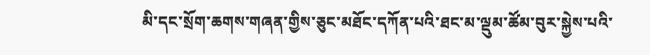མི་དང་སྲོག་ཆགས་གཞན་གྱིས་ཅུང་མཐོང་དཀོན་པའི་ཐང་མ་ལྡུམ་ཚོམ་བུར་སྐྱེས་པའི་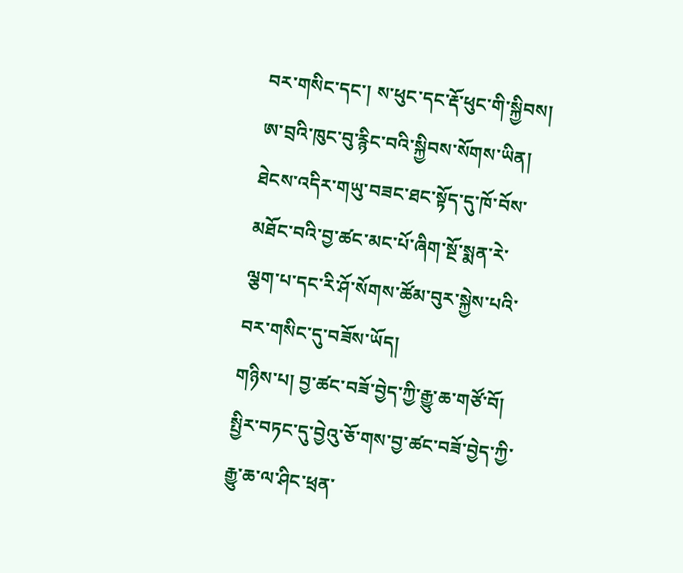བར་གསིང་དང་། ས་ཕུང་དང་རྡོ་ཕུང་གི་སྐྱིབས། ཨ་བྲའི་ཁུང་བུ་རྙིང་བའི་སྐྱིབས་སོགས་ཡིན། ཐེངས་འདིར་གཡུ་བཟང་ཐང་སྟོད་དུ་ཁོ་བོས་མཐོང་བའི་བྱ་ཚང་མང་པོ་ཞིག་སྔོ་སྨན་རེ་ལྕག་པ་དང་རི་ཤོ་སོགས་ཚོམ་བུར་སྐྱེས་པའི་བར་གསིང་དུ་བཟོས་ཡོད།
གཉིས་པ། བྱ་ཚང་བཟོ་བྱེད་ཀྱི་རྒྱུ་ཆ་གཙོ་བོ།
སྤྱིར་བཏང་དུ་བྱེའུ་ཅོ་གས་བྱ་ཚང་བཟོ་བྱེད་ཀྱི་རྒྱུ་ཆ་ལ་ཤིང་ཕྲན་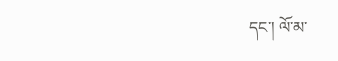དང་། ལོ་མ་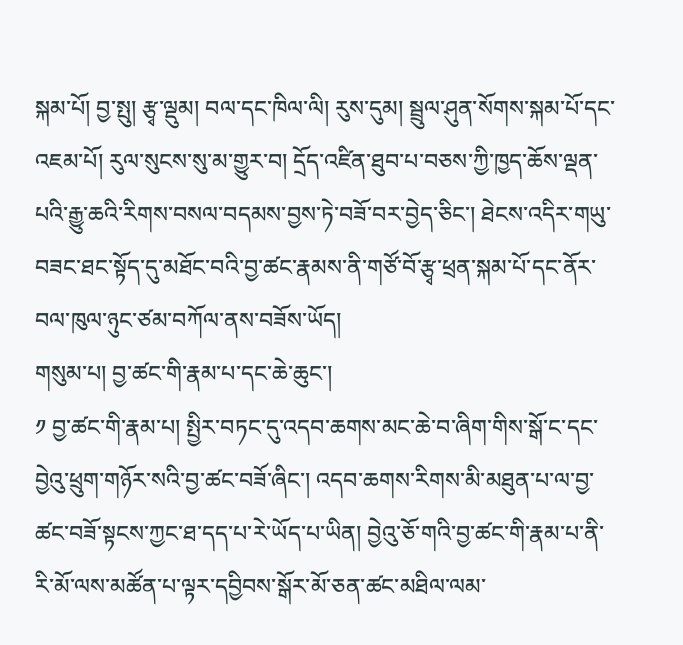སྐམ་པོ། བྱ་སྤུ། རྩྭ་ལྡུམ། བལ་དང་ཁིལ་ལི། རུས་དུམ། སྦྲུལ་ཤུན་སོགས་སྐམ་པོ་དང་འཇམ་པོ། རུལ་སུངས་སུ་མ་གྱུར་བ། དྲོད་འཛིན་ཐུབ་པ་བཅས་ཀྱི་ཁྱད་ཆོས་ལྡན་པའི་རྒྱུ་ཆའི་རིགས་བསལ་བདམས་བྱས་ཏེ་བཟོ་བར་བྱེད་ཅིང་། ཐེངས་འདིར་གཡུ་བཟང་ཐང་སྟོད་དུ་མཐོང་བའི་བྱ་ཚང་རྣམས་ནི་གཙོ་བོ་རྩྭ་ཕྲན་སྐམ་པོ་དང་ནོར་བལ་ཁུལ་ཉུང་ཙམ་བཀོལ་ནས་བཟོས་ཡོད།
གསུམ་པ། བྱ་ཚང་གི་རྣམ་པ་དང་ཆེ་ཆུང་།
༡ བྱ་ཚང་གི་རྣམ་པ། སྤྱིར་བཏང་དུ་འདབ་ཆགས་མང་ཆེ་བ་ཞིག་གིས་སྒོ་ང་དང་བྱེའུ་ཕྲུག་གཉོར་སའི་བྱ་ཚང་བཟོ་ཞིང་། འདབ་ཆགས་རིགས་མི་མཐུན་པ་ལ་བྱ་ཚང་བཟོ་སྟངས་ཀྱང་ཐ་དད་པ་རེ་ཡོད་པ་ཡིན། བྱེའུ་ཅོ་གའི་བྱ་ཚང་གི་རྣམ་པ་ནི་རི་མོ་ལས་མཚོན་པ་ལྟར་དབྱིབས་སྒོར་མོ་ཅན་ཚང་མཐིལ་ལམ་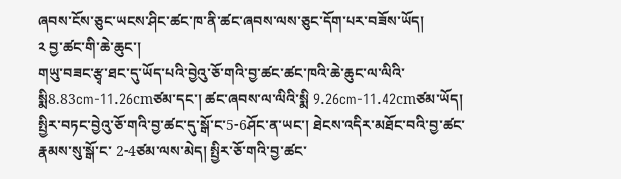ཞབས་ངོས་ཅུང་ཡངས་ཤིང་ཚང་ཁ་ནི་ཚང་ཞབས་ལས་ཅུང་དོག་པར་བཟོས་ཡོད།
༢ བྱ་ཚང་གི་ཆེ་ཆུང་།
གཡུ་བཟང་རྩྭ་ཐང་དུ་ཡོད་པའི་བྱེའུ་ཅོ་གའི་བྱ་ཚང་ཚང་ཁའི་ཆེ་ཆུང་ལ་ལིའི་སྨི8.83cm-11.26cmཙམ་དང་། ཚང་ཞབས་ལ་ལིའི་སྨི 9.26cm-11.42cmཙམ་ཡོད། སྤྱིར་བཏང་བྱེའུ་ཅོ་གའི་བྱ་ཚང་དུ་སྒོ་ང་5-6ཤོང་ན་ཡང་། ཐེངས་འདིར་མཐོང་བའི་བྱ་ཚང་རྣམས་སུ་སྒོ་ང་ 2-4ཙམ་ལས་མེད། སྤྱིར་ཅོ་གའི་བྱ་ཚང་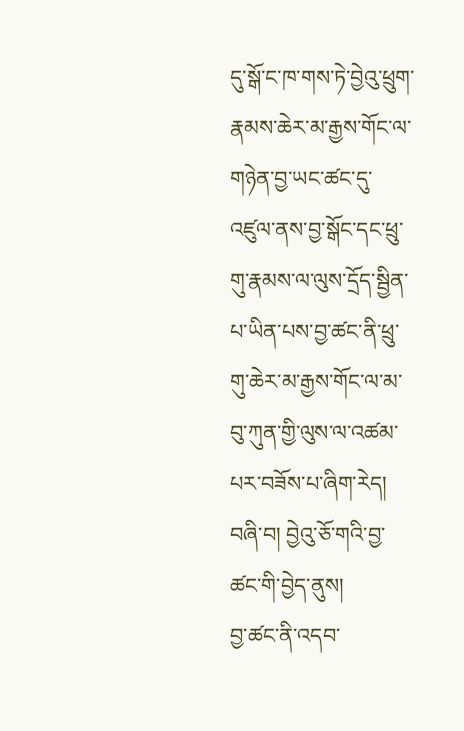དུ་སྒོ་ང་ཁ་གས་ཏེ་བྱེའུ་ཕྲུག་རྣམས་ཆེར་མ་རྒྱས་གོང་ལ་གཉེན་བྱ་ཡང་ཚང་དུ་འཛུལ་ནས་བྱ་སྒོང་དང་ཕྲུ་གུ་རྣམས་ལ་ལུས་དྲོད་སྦྱིན་པ་ཡིན་པས་བྱ་ཚང་ནི་ཕྲུ་གུ་ཆེར་མ་རྒྱས་གོང་ལ་མ་བུ་ཀུན་གྱི་ལུས་ལ་འཚམ་པར་བཟོས་པ་ཞིག་རེད།
བཞི་བ། བྱེའུ་ཅོ་གའི་བྱ་ཚང་གི་བྱེད་ནུས།
བྱ་ཚང་ནི་འདབ་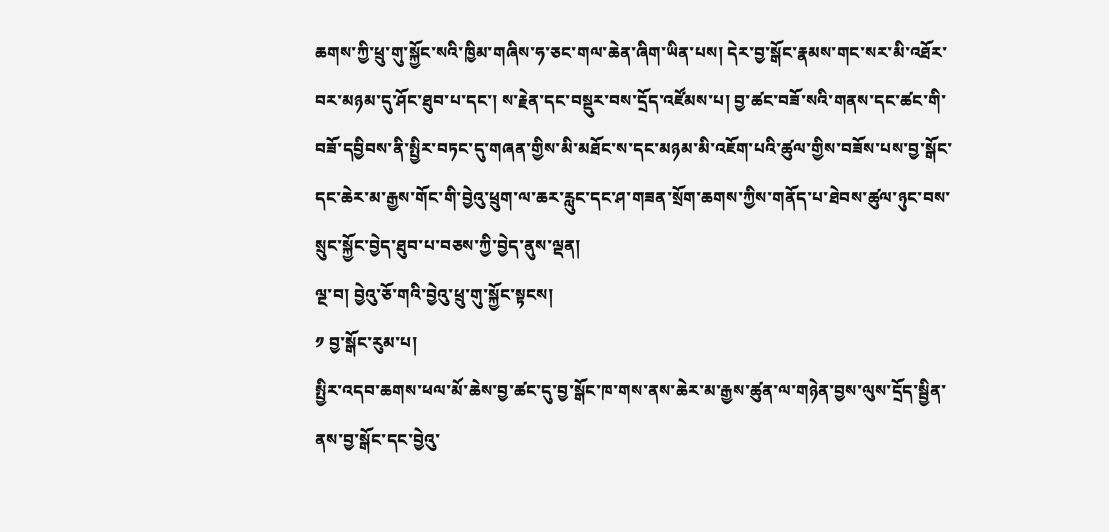ཆགས་ཀྱི་ཕྲུ་གུ་སྐྱོང་སའི་ཁྱིམ་གཞིས་ཧ་ཅང་གལ་ཆེན་ཞིག་ཡིན་པས། དེར་བྱ་སྒོང་རྣམས་གང་སར་མི་འཐོར་བར་མཉམ་དུ་ཤོང་ཐུབ་པ་དང་། ས་རྗེན་དང་བསྡུར་བས་དྲོད་འཛོམས་པ། བྱ་ཚང་བཟོ་སའི་གནས་དང་ཚང་གི་བཟོ་དབྱིབས་ནི་སྤྱིར་བཏང་དུ་གཞན་གྱིས་མི་མཐོང་ས་དང་མཉམ་མི་འཇོག་པའི་ཚུལ་གྱིས་བཟོས་པས་བྱ་སྒོང་དང་ཆེར་མ་རྒྱས་གོང་གི་བྱེའུ་ཕྲུག་ལ་ཆར་རླུང་དང་ཤ་གཟན་སྲོག་ཆགས་ཀྱིས་གནོད་པ་ཐེབས་ཚུལ་ཉུང་བས་སྲུང་སྐྱོང་བྱེད་ཐུབ་པ་བཅས་ཀྱི་བྱེད་ནུས་ལྡན།
ལྔ་བ། བྱེའུ་ཅོ་གའི་བྱེའུ་ཕྲུ་གུ་སྐྱོང་སྟངས།
༡ བྱ་སྒོང་རུམ་པ།
སྤྱིར་འདབ་ཆགས་ཕལ་མོ་ཆེས་བྱ་ཚང་དུ་བྱ་སྒོང་ཁ་གས་ནས་ཆེར་མ་རྒྱས་ཚུན་ལ་གཉེན་བྱས་ལུས་དྲོད་སྦྱིན་ནས་བྱ་སྒོང་དང་བྱེའུ་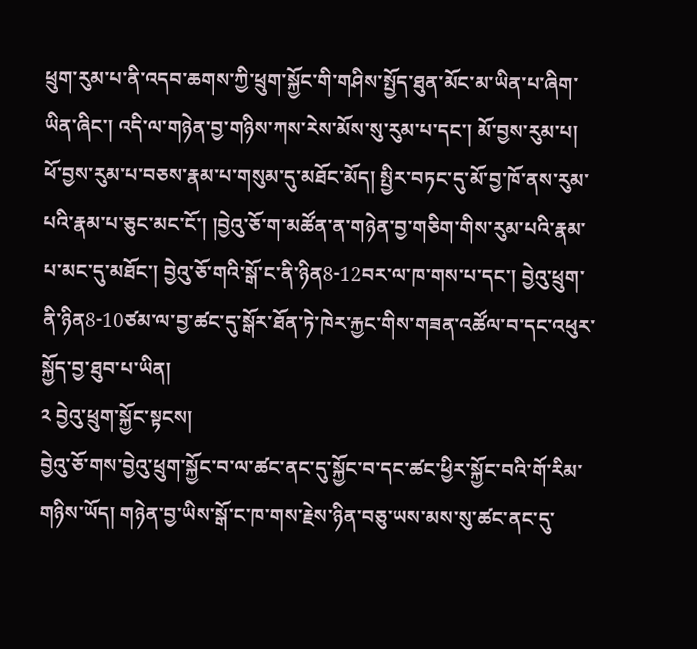ཕྲུག་རུམ་པ་ནི་འདབ་ཆགས་ཀྱི་ཕྲུག་སྐྱོང་གི་གཤིས་སྤྱོད་ཐུན་མོང་མ་ཡིན་པ་ཞིག་ཡིན་ཞིང་། འདི་ལ་གཉེན་བྱ་གཉིས་ཀས་རེས་མོས་སུ་རུམ་པ་དང་། མོ་བྱས་རུམ་པ། ཕོ་བྱས་རུམ་པ་བཅས་རྣམ་པ་གསུམ་དུ་མཐོང་མོད། སྤྱིར་བཏང་དུ་མོ་བྱ་ཁོ་ནས་རུམ་པའི་རྣམ་པ་ཅུང་མང་ངོ་། །བྱེའུ་ཅོ་ག་མཚོན་ན་གཉེན་བྱ་གཅིག་གིས་རུམ་པའི་རྣམ་པ་མང་དུ་མཐོང་། བྱེའུ་ཅོ་གའི་སྒོ་ང་ནི་ཉིན8-12བར་ལ་ཁ་གས་པ་དང་། བྱེའུ་ཕྲུག་ནི་ཉིན8-10ཙམ་ལ་བྱ་ཚང་དུ་སྒོར་ཐོན་ཏེ་ཁེར་རྐྱང་གིས་གཟན་འཚོལ་བ་དང་འཕུར་སྐྱོད་བྱ་ཐུབ་པ་ཡིན།
༢ བྱེའུ་ཕྲུག་སྐྱོང་སྟངས།
བྱེའུ་ཅོ་གས་བྱེའུ་ཕྲུག་སྐྱོང་བ་ལ་ཚང་ནང་དུ་སྐྱོང་བ་དང་ཚང་ཕྱིར་སྐྱོང་བའི་གོ་རིམ་གཉིས་ཡོད། གཉེན་བྱ་ཡིས་སྒོ་ང་ཁ་གས་རྗེས་ཉིན་བཅུ་ཡས་མས་སུ་ཚང་ནང་དུ་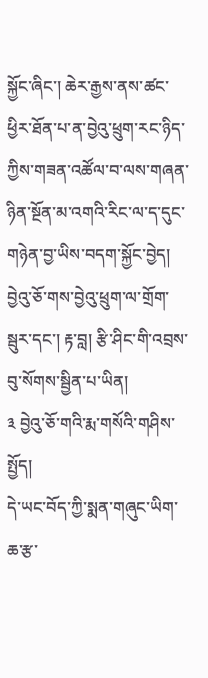སྐྱོང་ཞིང་། ཆེར་རྒྱས་ནས་ཚང་ཕྱིར་ཐོན་པ་ན་བྱེའུ་ཕྲུག་རང་ཉིད་ཀྱིས་གཟན་འཚོལ་བ་ལས་གཞན་ཉིན་སྔོན་མ་འགའི་རིང་ལ་ད་དུང་གཉེན་བྱ་ཡིས་བདག་སྐྱོང་བྱེད། བྱེའུ་ཅོ་གས་བྱེའུ་ཕྲུག་ལ་གྲོག་སྦུར་དང་། རྟ་བླ། རྩི་ཤིང་གི་འབྲས་བུ་སོགས་སྦྱིན་པ་ཡིན།
༣ བྱེའུ་ཅོ་གའི་རྨ་གསོའི་གཤིས་སྤྱོད།
དེ་ཡང་བོད་ཀྱི་སྨན་གཞུང་ཡིག་ཆ་རྩ་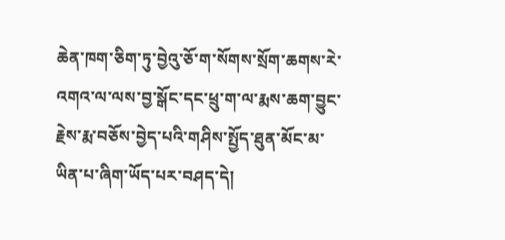ཆེན་ཁག་ཅིག་ཏུ་བྱེའུ་ཅོ་ག་སོགས་སྲོག་ཆགས་རེ་འགའ་ལ་ལས་བྱ་སྒོང་དང་ཕྲུ་ག་ལ་རྨས་ཆག་བྱུང་རྗེས་རྨ་བཅོས་བྱེད་པའི་གཤིས་སྤྱོད་ཐུན་མོང་མ་ཡིན་པ་ཞིག་ཡོད་པར་བཤད་དེ།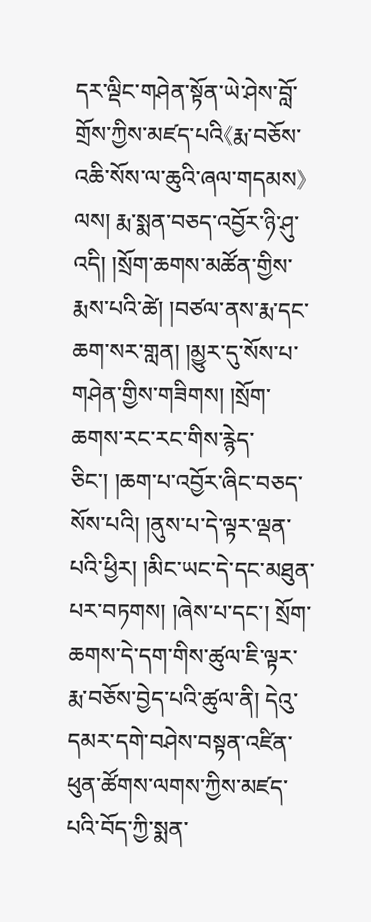དར་ལྡིང་གཤེན་སྟོན་ཡེ་ཤེས་བློ་གྲོས་ཀྱིས་མཛད་པའི《རྨ་བཅོས་འཆི་སོས་ལ་ཆུའི་ཞལ་གདམས》ལས། རྨ་སྨན་བཅད་འབྱོར་ཉི་ཤུ་འདི། །སྲོག་ཆགས་མཚོན་གྱིས་རྨས་པའི་ཚེ། །བཙལ་ནས་རྨ་དང་ཆག་སར་གླན། །མྱུར་དུ་སོས་པ་གཤེན་གྱིས་གཟིགས། །སྲོག་ཆགས་རང་རང་གིས་རྙེད་ཅིང་། །ཆག་པ་འབྱོར་ཞིང་བཅད་སོས་པའི། །ནུས་པ་དེ་ལྟར་ལྡན་པའི་ཕྱིར། །མིང་ཡང་དེ་དང་མཐུན་པར་བཏགས། །ཞེས་པ་དང་། སྲོག་ཆགས་དེ་དག་གིས་ཚུལ་ཇི་ལྟར་རྨ་བཅོས་བྱེད་པའི་ཚུལ་ནི། དེའུ་དམར་དགེ་བཤེས་བསྟན་འཛིན་ཕུན་ཚོགས་ལགས་ཀྱིས་མཛད་པའི་བོད་ཀྱི་སྨན་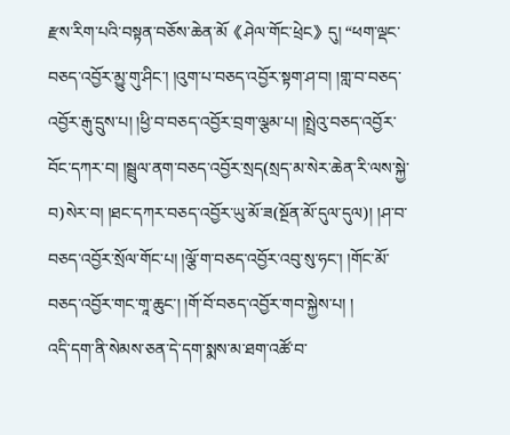རྫས་རིག་པའི་བསྟན་བཅོས་ཆེན་མོ《ཤེལ་གོང་ཕྲེང》དུ། “ཕག་ལྡང་བཅད་འབྱོར་མྱུ་གུ་ཤིང་། །འུག་པ་བཅད་འབྱོར་སྟག་ཤ་བ། །གླ་བ་བཅད་འབྱོར་རྒུ་དྲུས་པ། །ཕྱི་བ་བཅད་འབྱོར་བྲག་ལྕམ་པ། །སྤྲེའུ་བཅད་འབྱོར་བོང་དཀར་བ། །སྦྲུལ་ནག་བཅད་འབྱོར་སྲད(སྲད་མ་སེར་ཆེན་རི་ལས་སྐྱེ་བ)སེར་བ། །ཐང་དཀར་བཅད་འབྱོར་ཡུ་མོ་ཟ(སྔོན་མོ་དུལ་དུལ)། །ཤ་བ་བཅད་འབྱོར་སྲོལ་གོང་པ། །ལྕོ་ག་བཅད་འབྱོར་འབུ་སུ་ཧང་། །གོང་མོ་བཅད་འབྱོར་གང་གཱ་ཆུང་། །གོ་བོ་བཅད་འབྱོར་གབ་སྐྱེས་པ། །
འདི་དག་ནི་སེམས་ཅན་དེ་དག་སྨས་མ་ཐག་འཚོ་བ་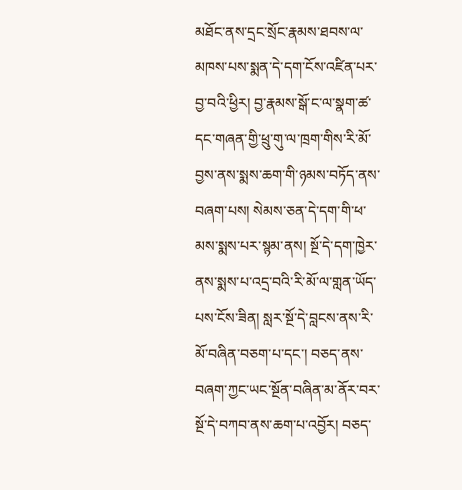མཐོང་ནས་དྲང་སྲོང་རྣམས་ཐབས་ལ་མཁས་པས་སྨན་དེ་དག་ངོས་འཛིན་པར་བྱ་བའི་ཕྱིར། བྱ་རྣམས་སྒོ་ང་ལ་སྣག་ཚ་དང་གཞན་གྱི་ཕྲུ་གུ་ལ་ཁྲག་གིས་རི་མོ་བྱས་ནས་སྨས་ཆག་གི་ཉམས་བཏོད་ནས་བཞག་པས། སེམས་ཅན་དེ་དག་གི་ཕ་མས་སྨས་པར་སྙམ་ནས། སྔོ་དེ་དག་ཁྱེར་ནས་སྨས་པ་འདྲ་བའི་རི་མོ་ལ་གླན་ཡོད་པས་ངོས་ཟིན། སླར་སྔོ་དེ་བླངས་ནས་རི་མོ་བཞིན་བཅག་པ་དང་། བཅད་ནས་བཞག་ཀྱང་ཡང་སྔོན་བཞིན་མ་ནོར་བར་སྔོ་དེ་བཀབ་ནས་ཆག་པ་འབྱོར། བཅད་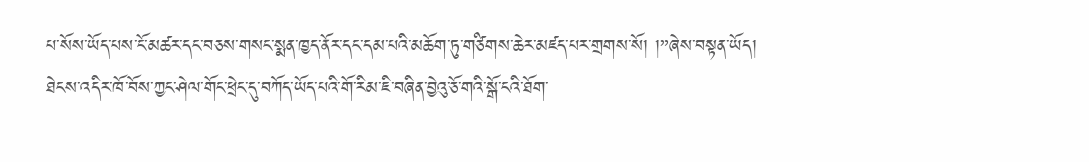པ་སོས་ཡོད་པས་ངོ་མཚར་དང་བཅས་གསང་སྨན་ཁྱད་ནོར་དང་དམ་པའི་མཆོག་ཏུ་གཙིགས་ཆེར་མཛད་པར་གྲགས་སོ། །”ཞེས་བསྟན་ཡོད།
ཐེངས་འདིར་ཁོ་བོས་ཀྱང་ཤེལ་གོང་ཕྲེང་དུ་བཀོད་ཡོད་པའི་གོ་རིམ་ཇི་བཞིན་བྱེའུ་ཅོ་གའི་སྒོ་ངའི་ཐོག་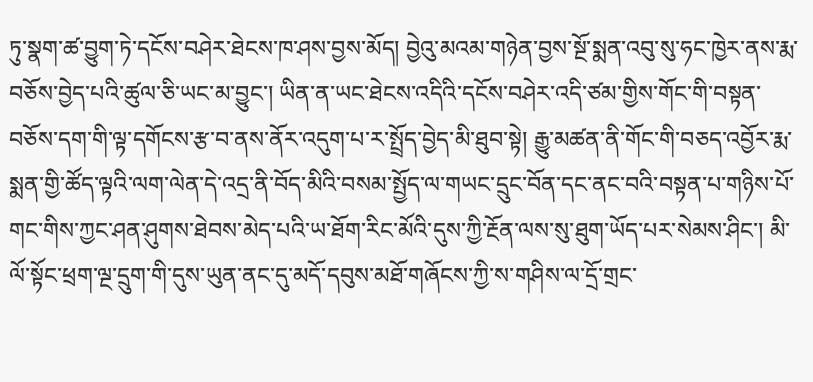ཏུ་སྣག་ཚ་བྱུག་ཏེ་དངོས་བཤེར་ཐེངས་ཁ་ཤས་བྱས་མོད། བྱེའུ་མའམ་གཉེན་བྱས་སྔོ་སྨན་འབུ་སུ་ཧང་ཁྱེར་ནས་རྨ་བཅོས་བྱེད་པའི་ཚུལ་ཅི་ཡང་མ་བྱུང་། ཡིན་ན་ཡང་ཐེངས་འདིའི་དངོས་བཤེར་འདི་ཙམ་གྱིས་གོང་གི་བསྟན་བཅོས་དག་གི་ལྟ་དགོངས་རྩ་བ་ནས་ནོར་འདུག་པ་ར་སྤྲོད་བྱེད་མི་ཐུབ་སྟེ། རྒྱུ་མཚན་ནི་གོང་གི་བཅད་འབྱོར་རྨ་སྨན་གྱི་ཚོད་ལྟའི་ལག་ལེན་དེ་འདྲ་ནི་བོད་མིའི་བསམ་སྤྱོད་ལ་གཡང་དྲུང་བོན་དང་ནང་བའི་བསྟན་པ་གཉིས་པོ་གང་གིས་ཀྱང་ཤན་ཤུགས་ཐེབས་མེད་པའི་ཡ་ཐོག་རིང་མོའི་དུས་ཀྱི་རྔོན་ལས་སུ་ཐུག་ཡོད་པར་སེམས་ཤིང་། མི་ལོ་སྟོང་ཕྲག་ལྔ་དྲུག་གི་དུས་ཡུན་ནང་དུ་མདོ་དབུས་མཐོ་གཞོངས་ཀྱི་ས་གཤིས་ལ་དྲོ་གྲང་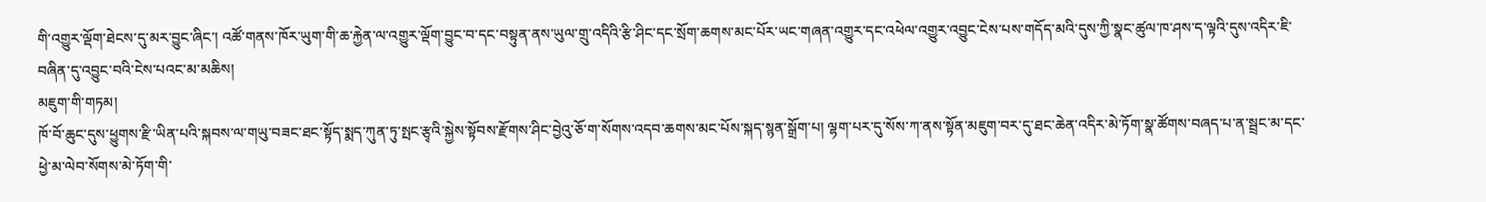གི་འགྱུར་ལྡོག་ཐེངས་དུ་མར་བྱུང་ཞིང་། འཚོ་གནས་ཁོར་ཡུག་གི་ཆ་རྐྱེན་ལ་འགྱུར་ལྡོག་བྱུང་བ་དང་བསྟུན་ནས་ཡུལ་གྲུ་འདིའི་རྩི་ཤིང་དང་སྲོག་ཆགས་མང་པོར་ཡང་གཞན་འགྱུར་དང་འཕེལ་འགྱུར་འབྱུང་ངེས་པས་གདོད་མའི་དུས་ཀྱི་སྣང་ཚུལ་ཁ་ཤས་ད་ལྟའི་དུས་འདིར་ཇི་བཞིན་དུ་འབྱུང་བའི་ངེས་པའང་མ་མཆིས།
མཇུག་གི་གཏམ།
ཁོ་བོ་ཆུང་དུས་ཕྱུགས་རྫི་ཡིན་པའི་སྐབས་ལ་གཡུ་བཟང་ཐང་སྟོད་སྨད་ཀུན་ཏུ་སྤང་རྩྭའི་སྐྱེས་སྟོབས་རྫོགས་ཤིང་བྱེའུ་ཅོ་ག་སོགས་འདབ་ཆགས་མང་པོས་སྐད་སྙན་སྒྲོག་པ། ལྷག་པར་དུ་སོས་ཀ་ནས་སྟོན་མཇུག་བར་དུ་ཐང་ཆེན་འདིར་མེ་ཏོག་སྣ་ཚོགས་བཞད་པ་ན་སྦྲང་མ་དང་ཕྱེ་མ་ལེབ་སོགས་མེ་ཏོག་གི་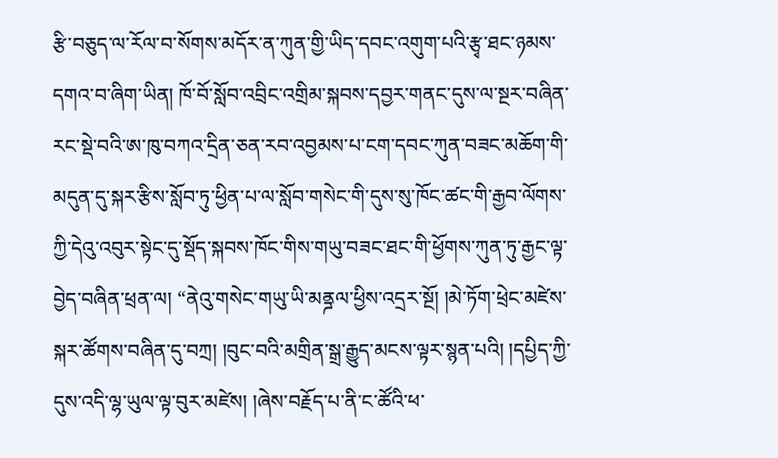རྩི་བཅུད་ལ་རོལ་བ་སོགས་མདོར་ན་ཀུན་གྱི་ཡིད་དབང་འགུག་པའི་རྩྭ་ཐང་ཉམས་དགའ་བ་ཞིག་ཡིན། ཁོ་བོ་སློབ་འབྲིང་འགྲིམ་སྐབས་དབྱར་གནང་དུས་ལ་སྔར་བཞིན་རང་སྡེ་བའི་ཨ་ཁུ་བཀའ་དྲིན་ཅན་རབ་འབྱམས་པ་ངག་དབང་ཀུན་བཟང་མཆོག་གི་མདུན་དུ་སྐར་རྩིས་སློབ་ཏུ་ཕྱིན་པ་ལ་སློབ་གསེང་གི་དུས་སུ་ཁོང་ཚང་གི་རྒྱབ་ལོགས་ཀྱི་དེའུ་འབུར་སྟེང་དུ་སྡོད་སྐབས་ཁོང་གིས་གཡུ་བཟང་ཐང་གི་ཕྱོགས་ཀུན་ཏུ་རྒྱང་ལྟ་བྱེད་བཞིན་ཕྲན་ལ། “ནེའུ་གསེང་གཡུ་ཡི་མནྜལ་ཕྱིས་འདྲར་སྔོ། །མེ་ཏོག་ཕྲེང་མཛེས་སྐར་ཚོགས་བཞིན་དུ་བཀྲ། །བུང་བའི་མགྲིན་སྒྲ་རྒྱུད་མངས་ལྟར་སྙན་པའི། །དཔྱིད་ཀྱི་དུས་འདི་ལྷ་ཡུལ་ལྟ་བུར་མཛེས། །ཞེས་བརྗོད་པ་ནི་ང་ཚོའི་ཕ་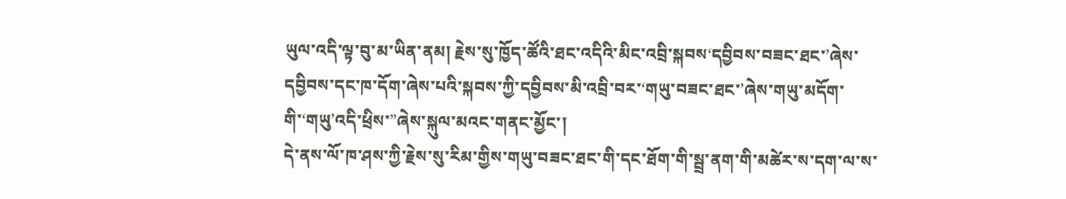ཡུལ་འདི་ལྟ་བུ་མ་ཡིན་ནམ། རྗེས་སུ་ཁྱོད་ཚོའི་ཐང་འདིའི་མིང་འབྲི་སྐབས‘དབྱིབས་བཟང་ཐང་’ཞེས་དབྱིབས་དང་ཁ་དོག་ཞེས་པའི་སྐབས་ཀྱི་དབྱིབས་མི་འབྲི་བར་‘གཡུ་བཟང་ཐང་’ཞེས་གཡུ་མདོག་གི་‘གཡུ’འདི་ཕྲིས་”ཞེས་སྐུལ་མའང་གནང་མྱོང་།
དེ་ནས་ལོ་ཁ་ཤས་ཀྱི་རྗེས་སུ་རིམ་གྱིས་གཡུ་བཟང་ཐང་གི་དང་ཐོག་གི་སྦྲ་ནག་གི་མཚེར་ས་དག་ལ་ས་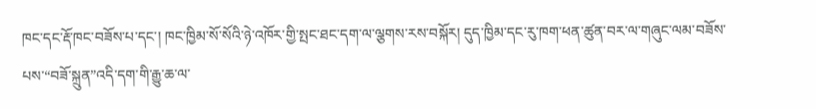ཁང་དང་རྡོ་ཁང་བཟོས་པ་དང་། ཁང་ཁྱིམ་སོ་སོའི་ཉེ་འཁོར་གྱི་སྤང་ཐང་དག་ལ་ལྕགས་རས་བསྐོར། དུད་ཁྱིམ་དང་རུ་ཁག་ཕན་ཚུན་བར་ལ་གཞུང་ལམ་བཟོས་པས་“བཟོ་སྐྲུན”འདི་དག་གི་རྒྱུ་ཆ་ལ་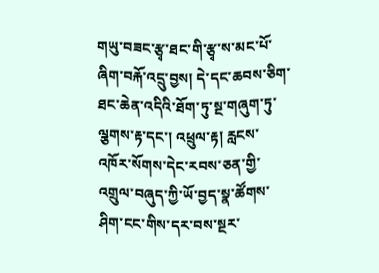གཡུ་བཟང་རྩྭ་ཐང་གི་རྩྭ་ས་མང་པོ་ཞིག་བརྐོ་འདྲུ་བྱས། དེ་དང་ཆབས་ཅིག་ཐང་ཆེན་འདིའི་ཐོག་ཏུ་སྔ་གཞུག་ཏུ་ལྕགས་རྟ་དང་། འཕྲུལ་རྟ། རླངས་འཁོར་སོགས་དེང་རབས་ཅན་གྱི་འགྲུལ་བཞུད་ཀྱི་ཡོ་བྱད་སྣ་ཚོགས་ཤིག་ངང་གིས་དར་བས་སྔར་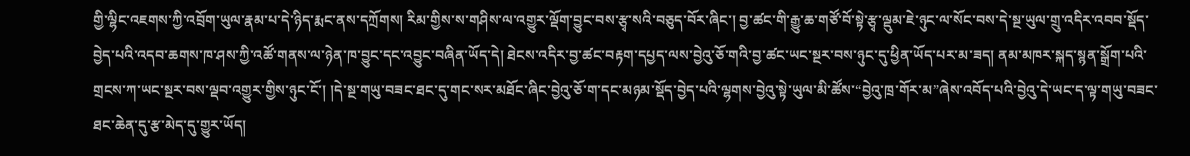གྱི་ལྷིང་འཇགས་ཀྱི་འབྲོག་ཡུལ་རྣམ་པ་དེ་ཉིད་རྨང་ནས་དཀྲོགས། རིམ་གྱིས་ས་གཤིས་ལ་འགྱུར་ལྡོག་བྱུང་བས་རྩྭ་སའི་བཅུད་བོར་ཞིང་། བྱ་ཚང་གི་རྒྱུ་ཆ་གཙོ་བོ་སྟེ་རྩྭ་ལྡུམ་ཇེ་ཉུང་ལ་སོང་བས་དེ་སྔ་ཡུལ་གྲུ་འདིར་འབབ་སྡོད་བྱེད་པའི་འདབ་ཆགས་ཁ་ཤས་ཀྱི་འཚོ་གནས་ལ་ཉེན་ཁ་བྱུང་དང་འབྱུང་བཞིན་ཡོད་དེ། ཐེངས་འདིར་བྱ་ཚང་བརྟག་དཔྱད་ལས་བྱེའུ་ཅོ་གའི་བྱ་ཚང་ཡང་སྔར་བས་ཉུང་དུ་ཕྱིན་ཡོད་པར་མ་ཟད། ནམ་མཁར་སྐད་སྙན་སྒྲོག་པའི་གྲངས་ཀ་ཡང་སྔར་བས་ལྡབ་འགྱུར་གྱིས་ཉུང་ངོ་། །དེ་སྔ་གཡུ་བཟང་ཐང་དུ་གང་སར་མཐོང་ཞིང་བྱེའུ་ཅོ་ག་དང་མཉམ་སྡོད་བྱེད་པའི་ལྷགས་བྱེའུ་སྟེ་ཡུལ་མི་ཚོས་“བྱེའུ་ཁྲ་གོར་མ”ཞེས་འབོད་པའི་བྱེའུ་དེ་ཡང་ད་ལྟ་གཡུ་བཟང་ཐང་ཆེན་དུ་རྩ་མེད་དུ་གྱུར་ཡོད།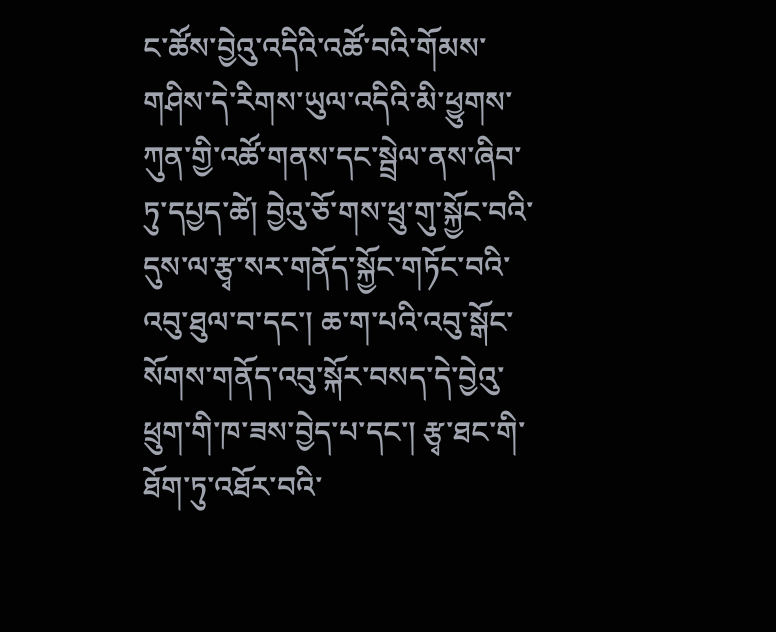ང་ཚོས་བྱེའུ་འདིའི་འཚོ་བའི་གོམས་གཤིས་དེ་རིགས་ཡུལ་འདིའི་མི་ཕྱུགས་ཀུན་གྱི་འཚོ་གནས་དང་སྦྲེལ་ནས་ཞིབ་ཏུ་དཔྱད་ཚེ། བྱེའུ་ཅོ་གས་ཕྲུ་གུ་སྐྱོང་བའི་དུས་ལ་རྩྭ་སར་གནོད་སྐྱོང་གཏོང་བའི་འབུ་ཐུལ་བ་དང་། ཆ་ག་པའི་འབུ་སྒོང་སོགས་གནོད་འབུ་སྐོར་བསད་དེ་བྱེའུ་ཕྲུག་གི་ཁ་ཟས་བྱེད་པ་དང་། རྩྭ་ཐང་གི་ཐོག་ཏུ་འཐོར་བའི་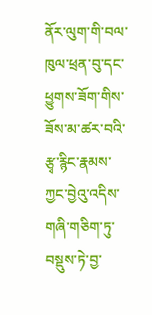ནོར་ལུག་གི་བལ་ཁུལ་ཕྲན་བུ་དང་ཕྱུགས་ཟོག་གིས་ཟོས་མ་ཚར་བའི་རྩྭ་རྙིང་རྣམས་ཀྱང་བྱེའུ་འདིས་གཞི་གཅིག་ཏུ་བསྡུས་ཏེ་བྱ་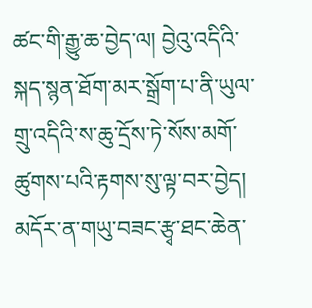ཚང་གི་རྒྱུ་ཆ་བྱེད་ལ། བྱེའུ་འདིའི་སྐད་སྙན་ཐོག་མར་སྒྲོག་པ་ནི་ཡུལ་གྲུ་འདིའི་ས་ཆུ་དྲོས་ཏེ་སོས་མགོ་ཚུགས་པའི་རྟགས་སུ་ལྟ་བར་བྱེད། མདོར་ན་གཡུ་བཟང་རྩྭ་ཐང་ཆེན་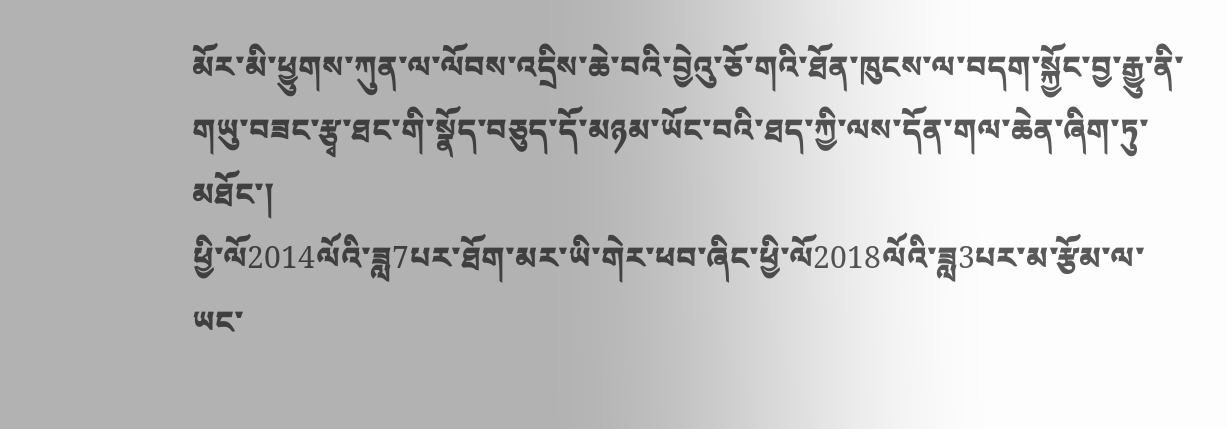མོར་མི་ཕྱུགས་ཀུན་ལ་ལོབས་འདྲིས་ཆེ་བའི་བྱེའུ་ཅོ་གའི་ཐོན་ཁུངས་ལ་བདག་སྐྱོང་བྱ་རྒྱུ་ནི་གཡུ་བཟང་རྩྭ་ཐང་གི་སྣོད་བཅུད་དོ་མཉམ་ཡོང་བའི་ཐད་ཀྱི་ལས་དོན་གལ་ཆེན་ཞིག་ཏུ་མཐོང་།
ཕྱི་ལོ2014ལོའི་ཟླ7པར་ཐོག་མར་ཡི་གེར་ཕབ་ཞིང་ཕྱི་ལོ2018ལོའི་ཟླ3པར་མ་རྩོམ་ལ་ཡང་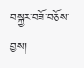བསྐྱར་བཟོ་བཅོས་བྱས།